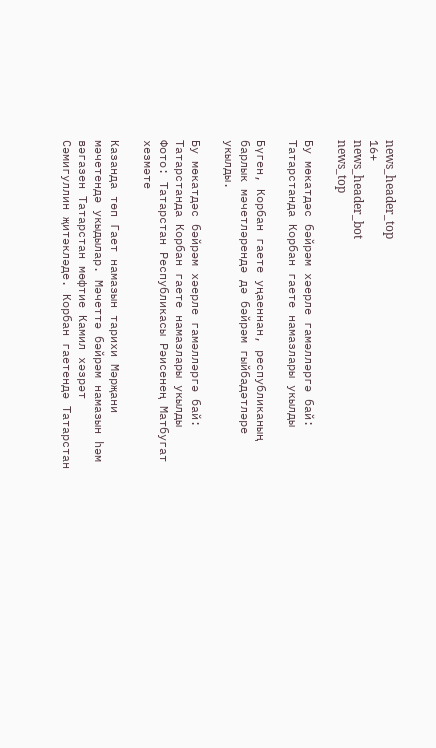news_header_top
16+
news_header_bot
news_top

Бу мөкатдәс бәйрәм хәерле гамәлләргә бай: Татарстанда Корбан гаете намазлары укылды

Бүген, Корбан гаете уңаеннан, республиканың барлык мәчетләрендә дә бәйрәм гыйбадәтләре укылды.

Бу мөкатдәс бәйрәм хәерле гамәлләргә бай: Татарстанда Корбан гаете намазлары укылды
Фото: Татарстан Республикасы Рәисенең Матбугат хезмәте

Казанда төп Гает намазын тарихи Мәрҗани мәчетендә укыдылар. Мәчеттә бәйрәм намазын һәм вәгазен Татарстан мөфтие Камил хәзрәт Сәмигуллин җитәкләде. Корбан гаетендә Татарстан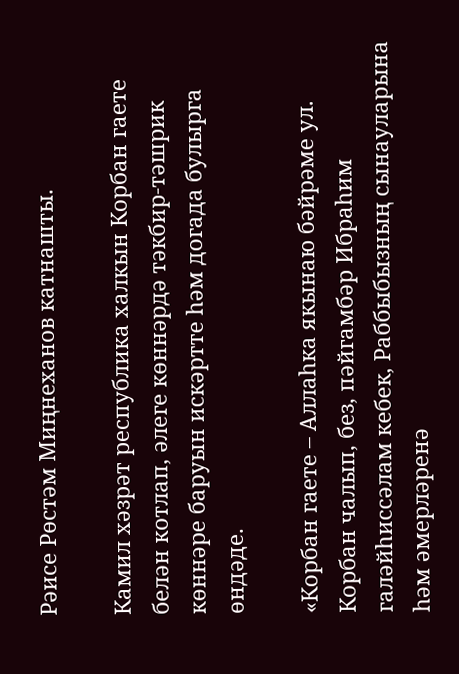Рәисе Рөстәм Миңнеханов катнашты.

Камил хәзрәт республика халкын Корбан гаете белән котлап, әлеге көннәрдә тәкбир-тәшрик көннәре баруын искәртте һәм догада булырга өндәде.

«Корбан гаете – Аллаһка якынаю бәйрәме ул. Корбан чалып, без, пәйгамбәр Ибраһим галәйһиссәлам кебек, Раббыбызның сынауларына һәм әмерләренә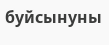буйсынуны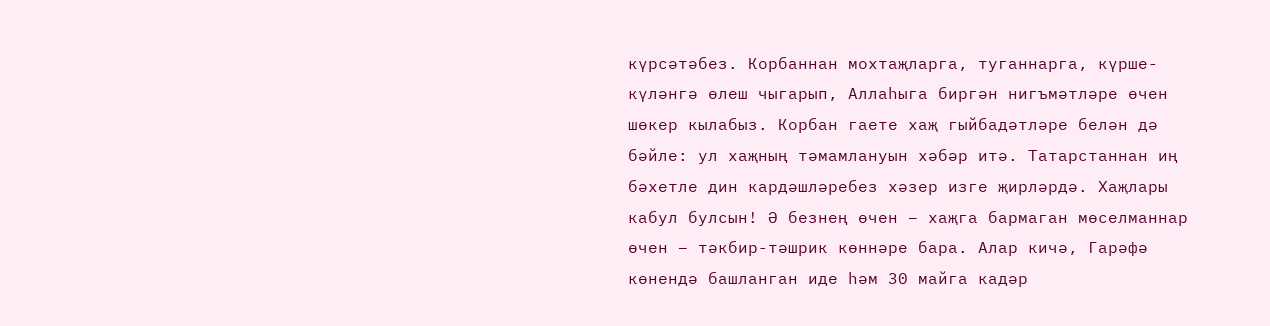күрсәтәбез. Корбаннан мохтаҗларга, туганнарга, күрше-күләнгә өлеш чыгарып, Аллаһыга биргән нигъмәтләре өчен шөкер кылабыз. Корбан гаете хаҗ гыйбадәтләре белән дә бәйле: ул хаҗның тәмамлануын хәбәр итә. Татарстаннан иң бәхетле дин кардәшләребез хәзер изге җирләрдә. Хаҗлары кабул булсын! Ә безнең өчен – хаҗга бармаган мөселманнар өчен – тәкбир-тәшрик көннәре бара. Алар кичә, Гарәфә көнендә башланган иде һәм 30 майга кадәр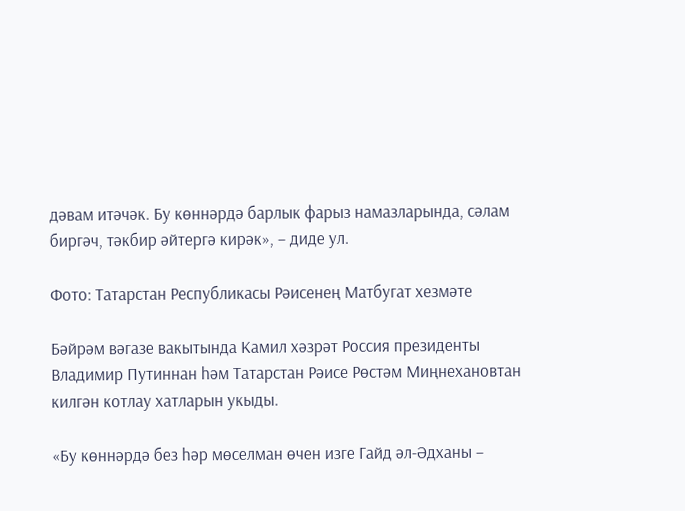дәвам итәчәк. Бу көннәрдә барлык фарыз намазларында, сәлам биргәч, тәкбир әйтергә кирәк», – диде ул.

Фото: Татарстан Республикасы Рәисенең Матбугат хезмәте

Бәйрәм вәгазе вакытында Камил хәзрәт Россия президенты Владимир Путиннан һәм Татарстан Рәисе Рөстәм Миңнехановтан килгән котлау хатларын укыды.

«Бу көннәрдә без һәр мөселман өчен изге Гайд әл-Әдханы –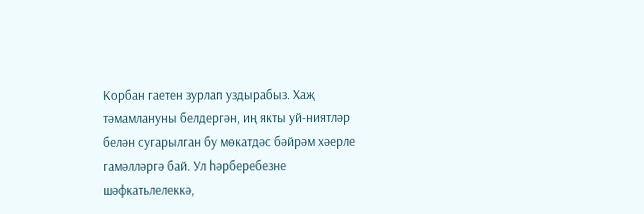Корбан гаетен зурлап уздырабыз. Хаҗ тәмамлануны белдергән, иң якты уй-ниятләр белән сугарылган бу мөкатдәс бәйрәм хәерле гамәлләргә бай. Ул һәрберебезне шәфкатьлелеккә,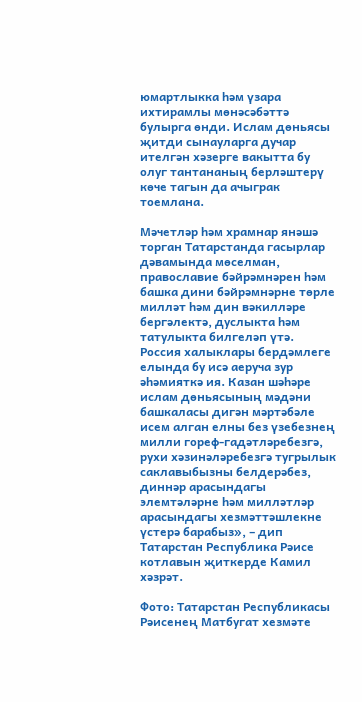юмартлыкка һәм үзара ихтирамлы мөнәсәбәттә булырга өнди. Ислам дөньясы җитди сынауларга дучар ителгән хәзерге вакытта бу олуг тантананың берләштерү көче тагын да ачыграк тоемлана.

Мәчетләр һәм храмнар янәшә торган Татарстанда гасырлар дәвамында мөселман, православие бәйрәмнәрен һәм башка дини бәйрәмнәрне төрле милләт һәм дин вәкилләре бергәлектә, дуслыкта һәм татулыкта билгеләп үтә. Россия халыклары бердәмлеге елында бу исә аеруча зур әһәмияткә ия. Казан шәһәре ислам дөньясының мәдәни башкаласы дигән мәртәбәле исем алган елны без үзебезнең милли гореф-гадәтләребезгә, рухи хәзинәләребезгә тугрылык саклавыбызны белдерәбез, диннәр арасындагы элемтәләрне һәм милләтләр арасындагы хезмәттәшлекне үстерә барабыз», – дип Татарстан Республика Рәисе котлавын җиткерде Камил хәзрәт.

Фото: Татарстан Республикасы Рәисенең Матбугат хезмәте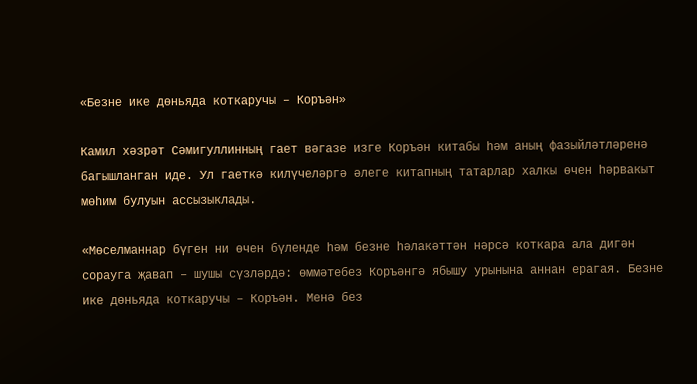«Безне ике дөньяда коткаручы – Коръән»

Камил хәзрәт Сәмигуллинның гает вәгазе изге Коръән китабы һәм аның фазыйләтләренә багышланган иде. Ул гаеткә килүчеләргә әлеге китапның татарлар халкы өчен һәрвакыт мөһим булуын ассызыклады.

«Мөселманнар бүген ни өчен бүленде һәм безне һәлакәттән нәрсә коткара ала дигән сорауга җавап – шушы сүзләрдә: өммәтебез Коръәнгә ябышу урынына аннан ерагая. Безне ике дөньяда коткаручы – Коръән. Менә без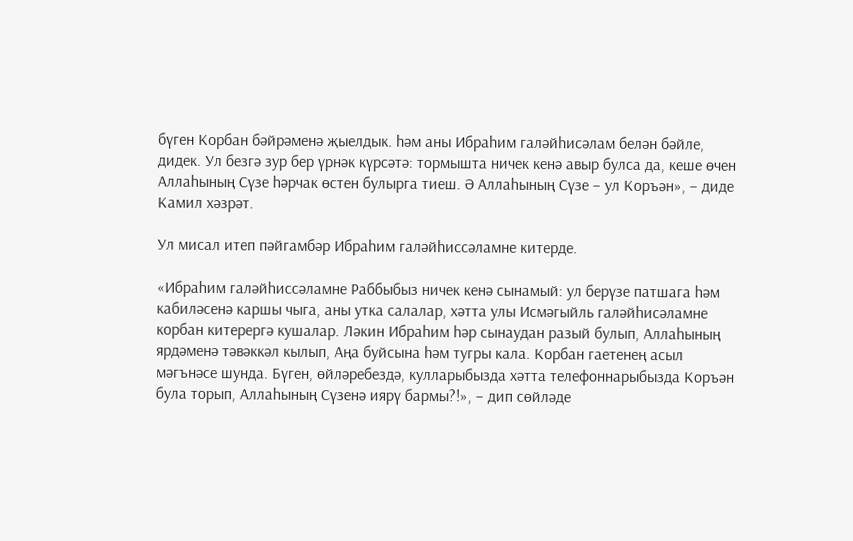бүген Корбан бәйрәменә җыелдык. һәм аны Ибраһим галәйһисәлам белән бәйле, дидек. Ул безгә зур бер үрнәк күрсәтә: тормышта ничек кенә авыр булса да, кеше өчен Аллаһының Сүзе һәрчак өстен булырга тиеш. Ә Аллаһының Сүзе – ул Коръән», – диде Камил хәзрәт.

Ул мисал итеп пәйгамбәр Ибраһим галәйһиссәламне китерде.

«Ибраһим галәйһиссәламне Раббыбыз ничек кенә сынамый: ул берүзе патшага һәм кабиләсенә каршы чыга, аны утка салалар, хәтта улы Исмәгыйль галәйһисәламне корбан китерергә кушалар. Ләкин Ибраһим һәр сынаудан разый булып, Аллаһының ярдәменә тәвәккәл кылып, Аңа буйсына һәм тугры кала. Корбан гаетенең асыл мәгънәсе шунда. Бүген, өйләребездә, кулларыбызда хәтта телефоннарыбызда Коръән була торып, Аллаһының Сүзенә иярү бармы?!», – дип сөйләде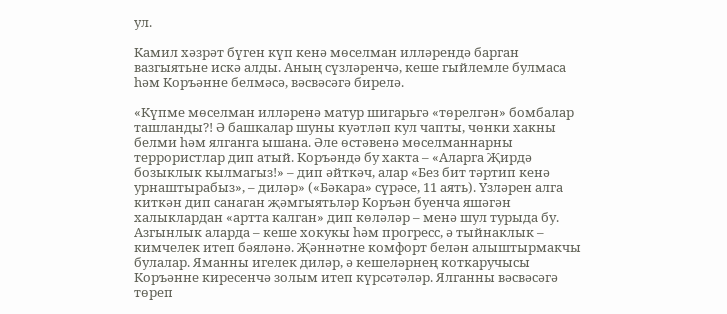ул.

Камил хәзрәт бүген күп кенә мөселман илләрендә барган вазгыятьне искә алды. Аның сүзләренчә, кеше гыйлемле булмаса һәм Коръәнне белмәсә, вәсвәсәгә бирелә.

«Күпме мөселман илләренә матур шигарьгә «төрелгән» бомбалар ташланды?! Ә башкалар шуны куәтләп кул чапты, чөнки хакны белми һәм ялганга ышана. Әле өстәвенә мөселманнарны террористлар дип атый. Коръәндә бу хакта – «Аларга Җирдә бозыклык кылмагыз!» – дип әйткәч, алар «Без бит тәртип кенә урнаштырабыз», – диләр» («Бәкара» сүрәсе, 11 аять). Үзләрен алга киткән дип санаган җәмгыятьләр Коръән буенча яшәгән халыклардан «артта калган» дип көләләр – менә шул турыда бу. Азгынлык аларда – кеше хокукы һәм прогресс, ә тыйнаклык – кимчелек итеп бәяләнә. Җәннәтне комфорт белән алыштырмакчы булалар. Яманны игелек диләр, ә кешеләрнең коткаручысы Коръәнне киресенчә золым итеп күрсәтәләр. Ялганны вәсвәсәгә төреп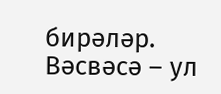бирәләр. Вәсвәсә – ул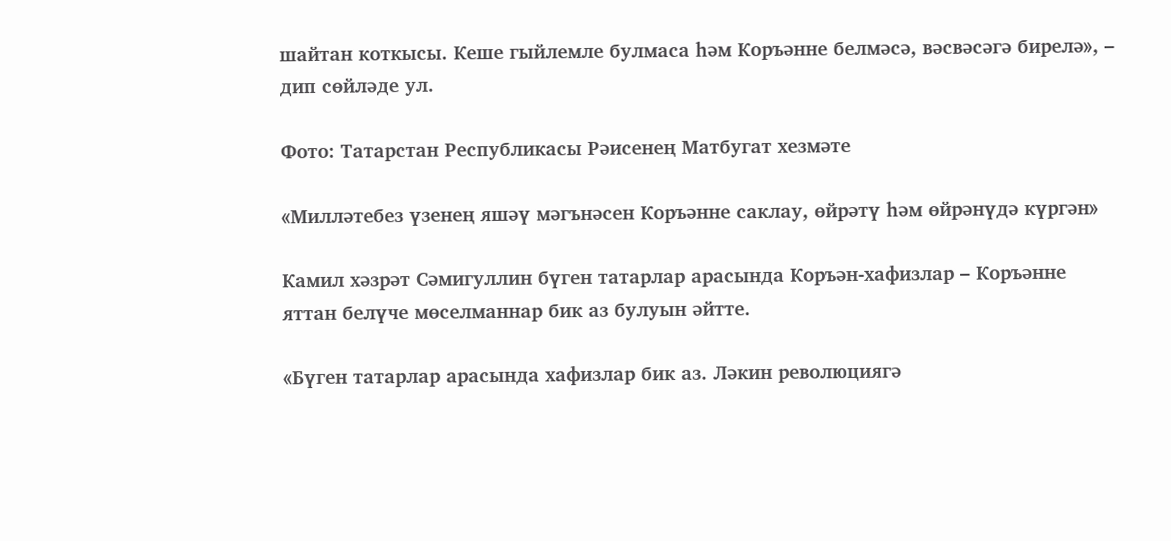шайтан коткысы. Кеше гыйлемле булмаса һәм Коръәнне белмәсә, вәсвәсәгә бирелә», – дип сөйләде ул.

Фото: Татарстан Республикасы Рәисенең Матбугат хезмәте

«Милләтебез үзенең яшәү мәгънәсен Коръәнне саклау, өйрәтү һәм өйрәнүдә күргән»

Камил хәзрәт Сәмигуллин бүген татарлар арасында Коръән-хафизлар – Коръәнне яттан белүче мөселманнар бик аз булуын әйтте.

«Бүген татарлар арасында хафизлар бик аз. Ләкин революциягә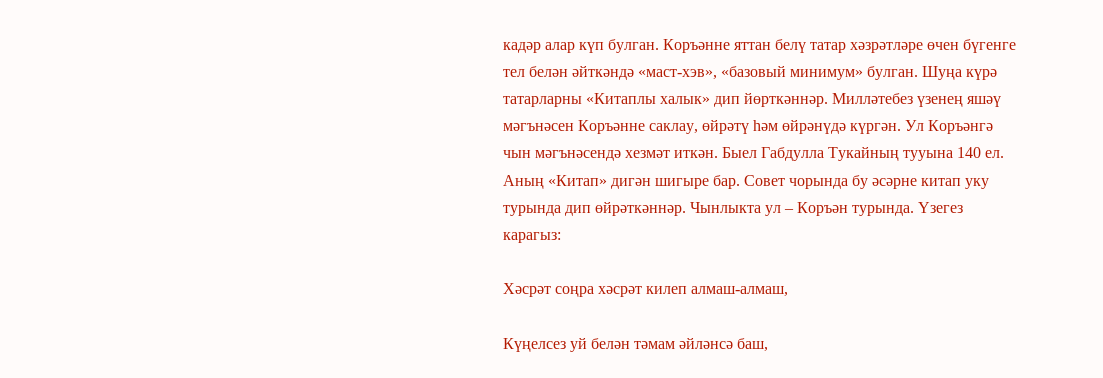кадәр алар күп булган. Коръәнне яттан белү татар хәзрәтләре өчен бүгенге тел белән әйткәндә «маст-хэв», «базовый минимум» булган. Шуңа күрә татарларны «Китаплы халык» дип йөрткәннәр. Милләтебез үзенең яшәү мәгънәсен Коръәнне саклау, өйрәтү һәм өйрәнүдә күргән. Ул Коръәнгә чын мәгънәсендә хезмәт иткән. Быел Габдулла Тукайның тууына 140 ел. Аның «Китап» дигән шигыре бар. Совет чорында бу әсәрне китап уку турында дип өйрәткәннәр. Чынлыкта ул – Коръән турында. Үзегез карагыз:

Хәсрәт соңра хәсрәт килеп алмаш-алмаш,

Күңелсез уй белән тәмам әйләнсә баш,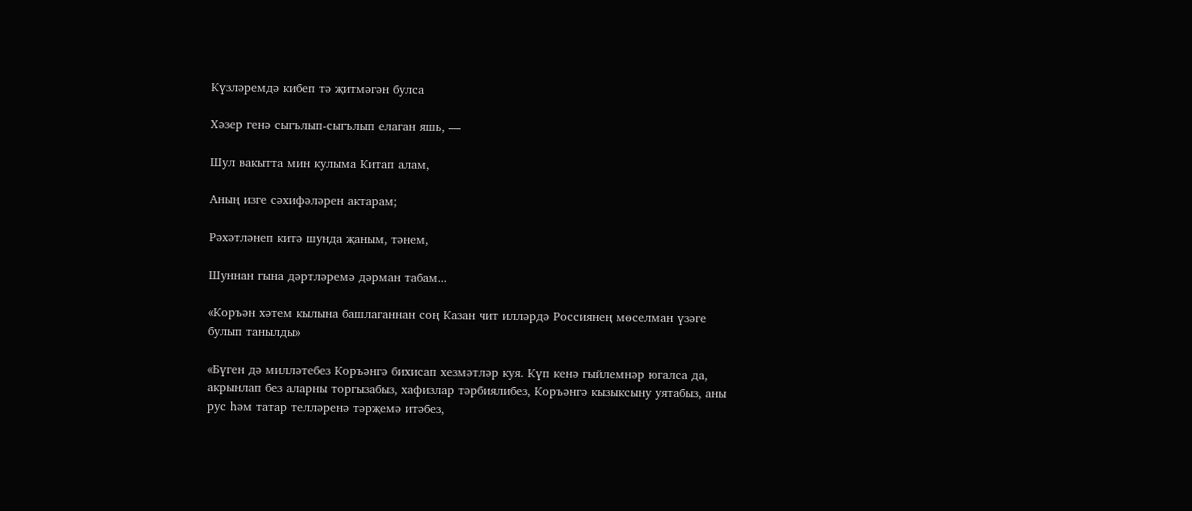Күзләремдә кибеп тә җитмәгән булса

Хәзер генә сыгълып-сыгълып елаган яшь, —

Шул вакытта мин кулыма Китап алам,

Аның изге сәхифәләрен актарам;

Рәхәтләнеп китә шунда җаным, тәнем,

Шуннан гына дәртләремә дәрман табам...

«Коръән хәтем кылына башлаганнан соң Казан чит илләрдә Россиянең мөселман үзәге булып танылды»

«Бүген дә милләтебез Коръәнгә бихисап хезмәтләр куя. Күп кенә гыйлемнәр югалса да, акрынлап без аларны торгызабыз, хафизлар тәрбиялибез, Коръәнгә кызыксыну уятабыз, аны рус һәм татар телләренә тәрҗемә итәбез,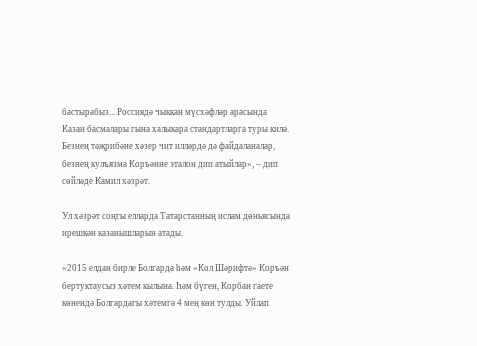бастырабыз... Россиядә чыккан мүсхәфләр арасында Казан басмалары гына халыкара стандартларга туры килә. Безнең тәҗрибәне хәзер чит илләрдә дә файдаланалар, безнең кулъязма Коръәнне эталон дип атыйлар», – дип сөйләде Камил хәзрәт.

Ул хәзрәт соңгы елларда Татарстанның ислам дөньясында ирешкән казанышларын атады.

«2015 елдан бирле Болгарда һәм «Кол Шәрифтә» Коръән бертуктаусыз хәтем кылына. Һәм бүген, Корбан гаете көнендә Болгардагы хәтемгә 4 мең көн тулды. Уйлап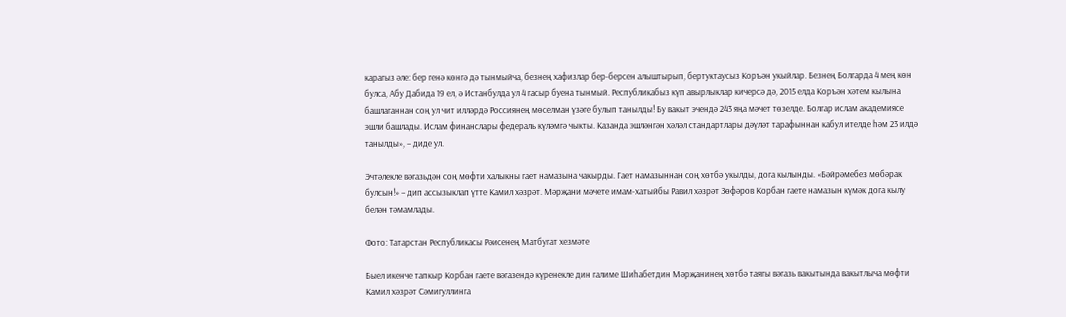карагыз әле: бер генә көнгә дә тынмыйча, безнең хафизлар бер-берсен алыштырып, бертуктаусыз Коръән укыйлар. Безнең Болгарда 4 мең көн булса, Абу Дабида 19 ел, ә Истанбулда ул 4 гасыр буена тынмый. Республикабыз күп авырлыклар кичерсә дә, 2015 елда Коръән хәтем кылына башлаганнан соң ул чит илләрдә Россиянең мөселман үзәге булып танылды! Бу вакыт эчендә 243 яңа мәчет төзелде. Болгар ислам академиясе эшли башлады. Ислам финанслары федераль күләмгә чыкты. Казанда эшләнгән хәләл стандартлары дәүләт тарафыннан кабул ителде һәм 23 илдә танылды», – диде ул.

Эчтәлекле вәгазьдән соң мөфти халыкны гает намазына чакырды. Гает намазыннан соң хөтбә укылды, дога кылынды. «Бәйрәмебез мөбәрак булсын!» – дип ассызыклап үтте Камил хәзрәт. Мәрҗани мәчете имам-хатыйбы Равил хәзрәт Зөфәров Корбан гаете намазын күмәк дога кылу белән тәмамлады.

Фото: Татарстан Республикасы Рәисенең Матбугат хезмәте

Быел икенче тапкыр Корбан гаете вәгазендә күренекле дин галиме Шиһабетдин Мәрҗанинең хөтбә таягы вәгазь вакытында вакытлыча мөфти Камил хәзрәт Сәмигуллинга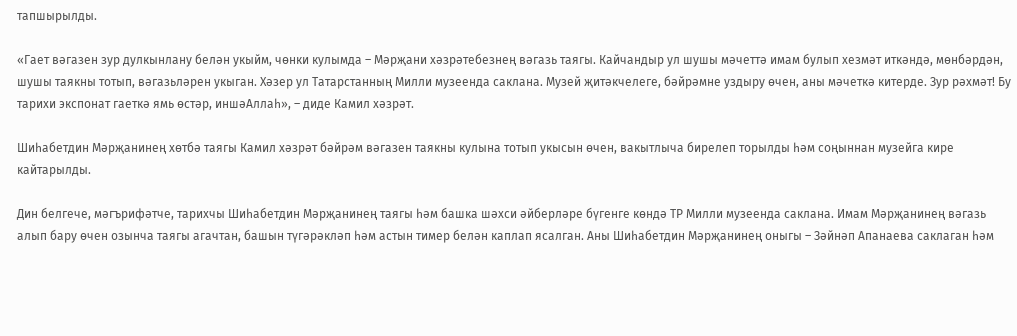тапшырылды.

«Гает вәгазен зур дулкынлану белән укыйм, чөнки кулымда – Мәрҗани хәзрәтебезнең вәгазь таягы. Кайчандыр ул шушы мәчеттә имам булып хезмәт иткәндә, мөнбәрдән, шушы таякны тотып, вәгазьләрен укыган. Хәзер ул Татарстанның Милли музеенда саклана. Музей җитәкчелеге, бәйрәмне уздыру өчен, аны мәчеткә китерде. Зур рәхмәт! Бу тарихи экспонат гаеткә ямь өстәр, иншәАллаһ», – диде Камил хәзрәт.

Шиһабетдин Мәрҗанинең хөтбә таягы Камил хәзрәт бәйрәм вәгазен таякны кулына тотып укысын өчен, вакытлыча бирелеп торылды һәм соңыннан музейга кире кайтарылды.

Дин белгече, мәгърифәтче, тарихчы Шиһабетдин Мәрҗанинең таягы һәм башка шәхси әйберләре бүгенге көндә ТР Милли музеенда саклана. Имам Мәрҗанинең вәгазь алып бару өчен озынча таягы агачтан, башын түгәрәкләп һәм астын тимер белән каплап ясалган. Аны Шиһабетдин Мәрҗанинең оныгы – Зәйнәп Апанаева саклаган һәм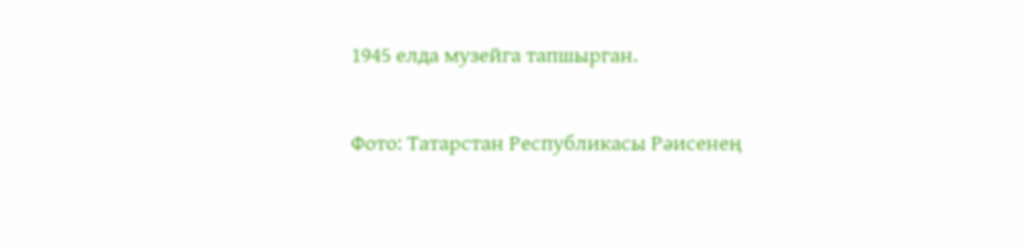1945 елда музейга тапшырган.

Фото: Татарстан Республикасы Рәисенең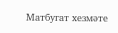Матбугат хезмәте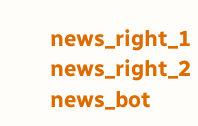news_right_1
news_right_2
news_bot